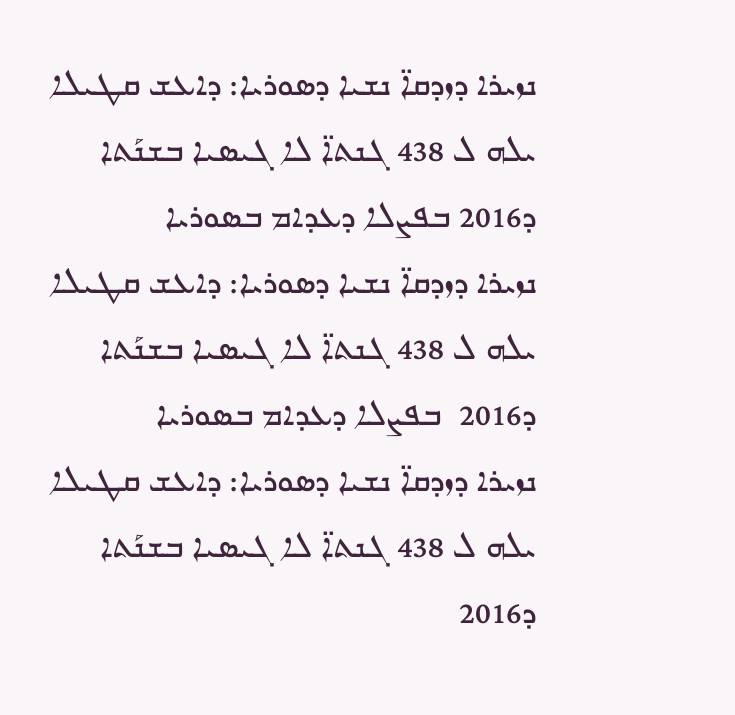ܢܙܝܪܐ ܕܙܕܩܐ̈ ܢܫܝܐ ܕܣܘܪܝܐ: ܕܐܥܫ ܩܛܝܠܐ ܝܠܗ ܠ 438 ܓܢܬܐ̈ ܠܐ ܓܝܣܝܐ ܒܫܢܰܬܐ ܕ2016 ܒܦܨܠܐ ܕܥܕܐܡ ܒܣܘܪܝܐ
ܢܙܝܪܐ ܕܙܕܩܐ̈ ܢܫܝܐ ܕܣܘܪܝܐ: ܕܐܥܫ ܩܛܝܠܐ ܝܠܗ ܠ 438 ܓܢܬܐ̈ ܠܐ ܓܝܣܝܐ ܒܫܢܰܬܐ ܕ2016  ܒܦܨܠܐ ܕܥܕܐܡ ܒܣܘܪܝܐ
ܢܙܝܪܐ ܕܙܕܩܐ̈ ܢܫܝܐ ܕܣܘܪܝܐ: ܕܐܥܫ ܩܛܝܠܐ ܝܠܗ ܠ 438 ܓܢܬܐ̈ ܠܐ ܓܝܣܝܐ ܒܫܢܰܬܐ ܕ2016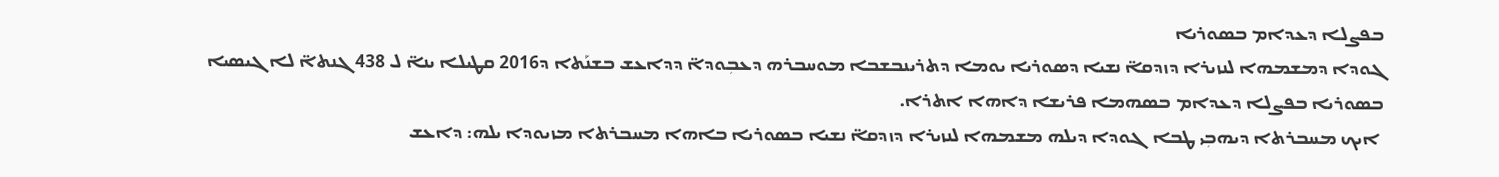ܒܦܨܠܐ ܕܥܕܐܡ ܒܣܘܪܝܐ
ܓܘܕܐ ܕܡܫܡܗܐ ܠܢܙܝܪܐ ܕܙܕܩܐ̈ ܢܫܝܐ ܕܣܘܪܝܐ ܝܘܡܐ ܕܬܪܝܢܒܫܒܐ ܡܘܚܒܪܗ ܕܥܒܼܘܕܐ̈ ܕܕܐܥܫ ܒܫܢܰܬܐ ܕ2016 ܩܛܝܠܐ ܝܢܐ̈ ܠ 438 ܓܢܬܐ̈ ܠܐ ܓܝܣܝܐ ܒܣܘܪܝܐ ܒܦܨܠܐ ܕܥܕܐܡ ܒܣܗܡܐ ܦܪܝܫܐ ܕܐܗܐ ܐܬܪܐ.
 ܐܝܟ ܡܚܒܪܬܐ ܕܝܗܒܼܝ ܛܒܐ  ܓܘܕܐ ܕܝܠܗ ܡܫܡܗܐ ܠܢܙܝܪܐ ܕܙܕܩܐ̈ ܢܫܝܐ ܒܣܘܪܝܐ ܒܐܗܐ ܡܚܒܪܬܐ ܡܙܝܘܕܐ ܝܠܗ: ܕܐܥܫ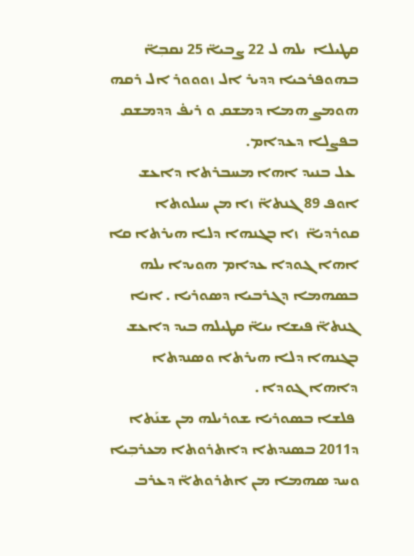ܩܛܝܠܐ  ܝܠܗ ܠ 22 ܨܒܝܐ̈ 25 ܢܩܒܼܐ̈  ܒܗܘܦܪܟܝܐ ܕܕܝܪ ܐܠ ܙܘܘܘܪ ܐܠ ܪܩܗ ܗܘܡܨ ܗܡܐ ܕܡܫܩ ܘ ܪܝܦ̇ ܕܕܡܫܩ ܒܦܨܠܐ ܕܥܕܐܡ.
 ܥܠ ܒܢܝܕ ܐܗܐ ܡܚܒܪܬܐ ܕܐܥܫ ܐܘܦ 89 ܓܢܬܐ̈ ܙܐ ܡܢ ܚܝܠܘܬܐ ܩܘܪܕܝܐ̈  ܙܐ ܒܓܢܗܐ ܕܠܐ ܗܝܪܬܐ ܩܐ ܐܗܐ ܓܘܕܐ ܥܕܐܡ ܗܘܝܕܐ ܝܠܗ ܒܣܗܡܐ ܕܓܪܒܝܐ ܕܣܘܪܝܐ . ܐܢܐ ܓܢܬܐ̈ ܦܝܫܐ ܝܢܐ̈ ܩܛܝܠܗ ܒܝܕ ܕܐܥܫ ܒܓܢܗܐ ܕܠܐ ܗܝܪܬܐ ܘܣܢܕܬܐ ܕܐܗܐ ܓܘܕܐ .
 ܦܠܫܐ ܒܣܘܪܝܐ ܫܘܪܝܠܗ ܡܢ ܫܢܰܬܐ ܕ2011 ܒܣܢܕܬܐ ܕܐܬܪܘܬܐ ܡܥܪܒܼܝܐ ܘܚܕ ܣܗܡܐ ܡܢ ܐܬܪܘܬܐ̈ ܕܥܪܒ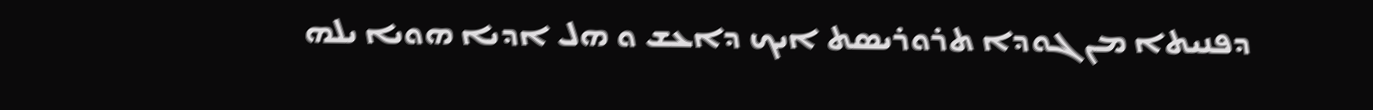ܕܦܢܝܬܐ ܡܢ ܓܘܕܐ ܬܪܘܪܝܣܬ ܐܝܟ ܕܐܥܫ ܘ ܗܠ ܐܕܝܐ ܗܘܝܐ ܝܠܗ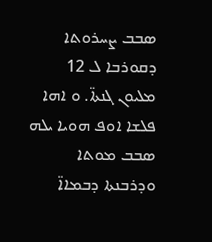ܣܒܒ ܨܚܪܘܬܐ ܕܩܘܪܒܐ ܠ 12 ܡܠܝܘܢ ܓܢܬܐ̈. ܘ ܐܗܐ ܦܠܫܐ ܐܘܦ ܗܘܝܐ ܝܠܗ ܣܒܒ ܡܘܬܐ ܘܕܪܒܢܬܐ ܕܒܡܐܐ̈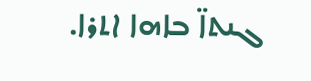ܓܢܬܐ̈ ܒܐܗܐ ܐܬܪܐ.